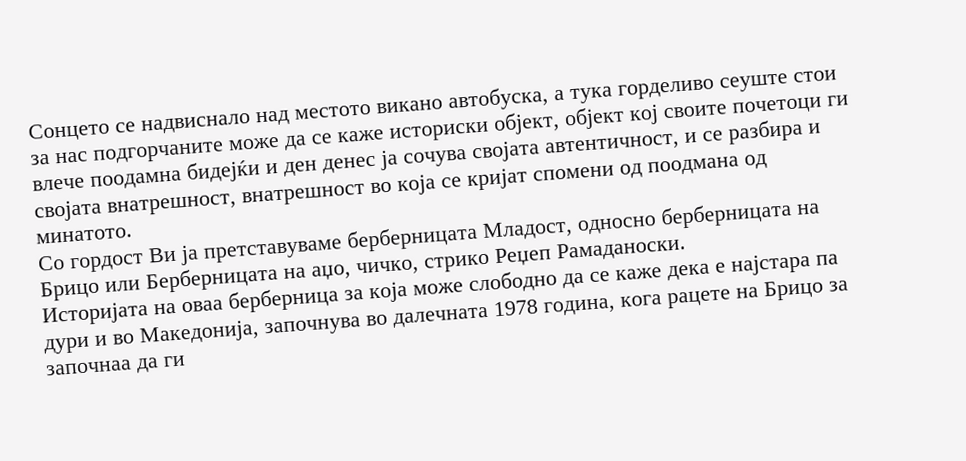Сонцето се надвиснало над местото викано автобуска, а тука горделиво сеуште стои за нас подгорчаните може да се каже историски објект, објект кој своите почетоци ги влече поодамна бидејќи и ден денес ја сочува својата автентичност, и се разбира и својата внатрешност, внатрешност во која се кријат спомени од поодмана од минатото.
Со гордост Ви ја претставуваме берберницата Младост, односно берберницата на Брицо или Берберницата на аџо, чичко, стрико Реџеп Рамаданоски.
Историјата на оваа берберница за која може слободно да се каже дека е најстара па дури и во Македонија, започнува во далечната 1978 година, кога рацете на Брицо за започнаа да ги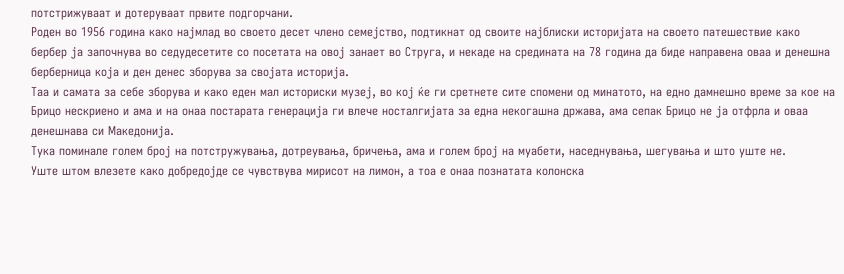потстрижуваат и дотеруваат првите подгорчани.
Роден во 1956 година како најмлад во своето десет члено семејство, подтикнат од своите најблиски историјата на своето патешествие како бербер ја започнува во седудесетите со посетата на овој занает во Струга, и некаде на средината на 78 година да биде направена оваа и денешна берберница која и ден денес зборува за својата историја.
Таа и самата за себе зборува и како еден мал историски музеј, во кој ќе ги сретнете сите спомени од минатото, на едно дамнешно време за кое на Брицо нескриено и ама и на онаа постарата генерација ги влече носталгијата за една некогашна држава, ама сепак Брицо не ја отфрла и оваа денешнава си Македонија.
Тука поминале голем број на потстружувања, дотреувања, бричења, ама и голем број на муабети, наседнувања, шегувања и што уште не.
Уште штом влезете како добредојде се чувствува мирисот на лимон, а тоа е онаа познатата колонска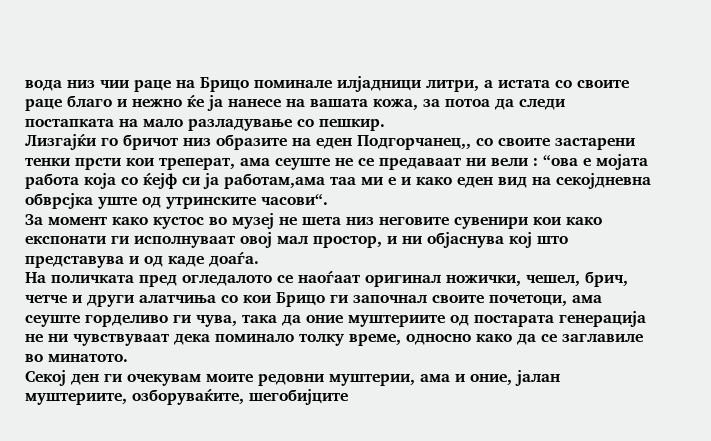вода низ чии раце на Брицо поминале илјадници литри, а истата со своите раце благо и нежно ќе ја нанесе на вашата кожа, за потоа да следи постапката на мало разладување со пешкир.
Лизгајќи го бричот низ образите на еден Подгорчанец,, со своите застарени тенки прсти кои треперат, ама сеуште не се предаваат ни вели : “ова е мојата работа која со ќејф си ја работам,ама таа ми е и како еден вид на секојдневна обврсјка уште од утринските часови“.
За момент како кустос во музеј не шета низ неговите сувенири кои како експонати ги исполнуваат овој мал простор, и ни објаснува кој што представува и од каде доаѓа.
На поличката пред огледалото се наоѓаат оригинал ножички, чешел, брич, четче и други алатчиња со кои Брицо ги започнал своите почетоци, ама сеуште горделиво ги чува, така да оние муштериите од постарата генерација не ни чувствуваат дека поминало толку време, односно како да се заглавиле во минатото.
Секој ден ги очекувам моите редовни муштерии, ама и оние, јалан муштериите, озборуваќите, шегобијците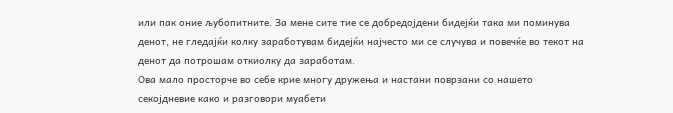или пак оние љубопитните. За мене сите тие се добредојдени бидејќи така ми поминува денот, не гледајќи колку заработувам бидејќи најчесто ми се случува и повечќе во текот на денот да потрошам откиолку да заработам.
Ова мало просторче во себе крие многу дружења и настани поврзани со нашето секојдневие како и разговори муабети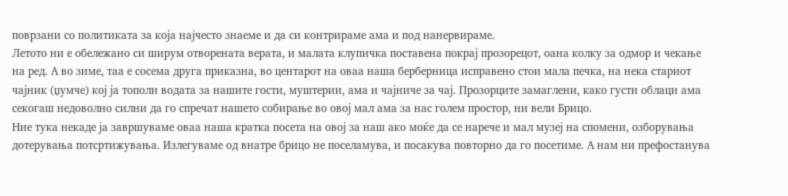поврзани со политиката за која најчесто знаеме и да си контрираме ама и под нанервираме.
Летото ни е обележано си ширум отворената верата, и малата клупичка поставена покрај прозорецот, оана колку за одмор и чекање на ред. А во зиме, таа е сосема друга приказна, во центарот на оваа наша берберница исправено стои мала печка, на нека стариот чајник (џумче) кој ја тополи водата за нашите гости, муштерии, ама и чајниче за чај. Прозорците замаглени, како густи облаци ама секогаш недоволно силни да го спречат нашето собирање во овој мал ама за нас голем простор, ни вели Брицо.
Ние тука некаде ја завршуваме оваа наша кратка посета на овој за наш ако моќе да се нарече и мал музеј на спомени, озборувања дотерувања потсртижувања. Излегуваме од внатре брицо не поселамува, и посакува повторно да го посетиме. А нам ни префостанува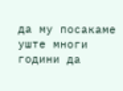да му посакаме уште многи години да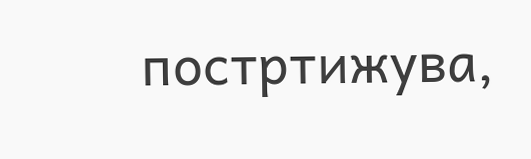постртижува,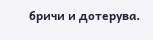бричи и дотерува.